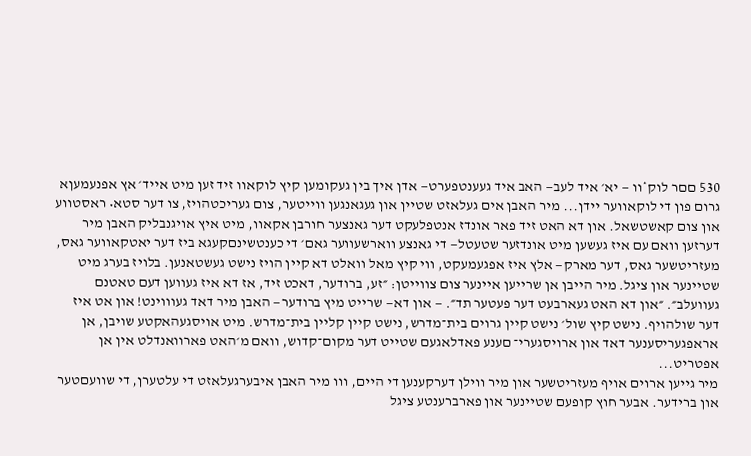530 םםר לוק*וו — יא׳ איד לעב— האב איד געענטפערט— אדן איך בין געקומען קיץ לוקאװ זיד זען מיט אייד׳ אץ אפנעמעןא גרום פון די לוקאװער יידן... מיר האבן אים געלאזט שטיין און געגאנגען וױיטער, צום געריכטהויז, צו דער סטא• ראסטװע און צום קאשטשאל. און דא האט זיד פאר אונדז אנטפלעקט דער גאנצער חורבן אקאװ, מיט איץ אויגנבליק האבן מיר דערזען װאם עם איז געשען מיט אונדזער שטעטל— די גאנצע װארשעװער גאם׳ די כענטשינםקעגא ביז דער יאטקאװער גאס, מעזריטשער גאס, דער מארק— אלץ איז אפגעמעקט, װי קיץ מאל װאלט דא קײן הויז נישט געשטאנען. בלויז בערג מיט שטײנער און ציגל. מיר הײבן אן שרײען אײנער צום צװײטן: ״זע, ברודער, דאכט זיד, אז דא איז געװען דעם טאטנם געװעלב״. ״און דא האט געארבעט דער פעטער תד״. — און דא— שרײט מיץ ברודער— האבן מיר דאד געוװינט! און אט איז דער שולהויף. נישט קיץ שול׳ נישט קײן גרוים בית־מדרש, נישט קײן קלײן בית־מדרש. מיט אויסגעהאקטע שויבן, אן אראפגעריסענער דאד און ארויסגערי־ םענע פאדלאגעם שטײט דער מקום־קדוש, װאם מ׳האט פארװאנדלט אין אן אפטריט...
מיר גײען ארוים אויף מעזריטשער און מיר װילן דערקענען די הײם, וװ מיר האבן איבערגעלאזט די עלטערן, די שװעםטער און ברידער. אבער חוץ קופעם שטײנער און פארברענטע ציגל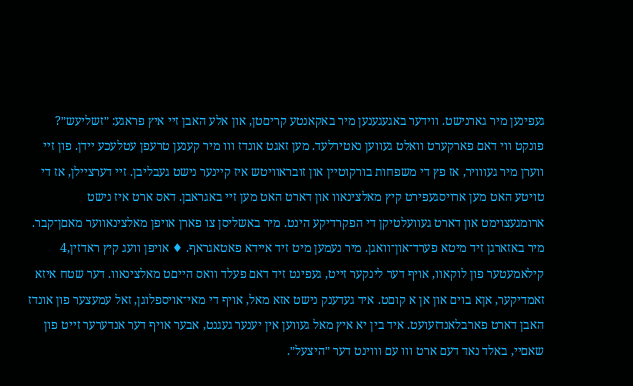געפינען מיר גארנישט. װידער באגעגענען מיר באקאנטע קריםטן, און אלע האבן זײ איץ פראגע: ״זשליעש״? פונקט װי דאם פארקערט װאלט געװען נאטירלעד. מען זאגט אונדז וװ מיר קענען טרעפן עטלעכע ײדן. פון זײ װערן מיר געוװיר, אז פץ די משפחות בורקוטײן און זובראוױטש איז קײנער נישט געבליבן. זײ דערצײלן, אז די טויטע האט מען ארויסגעפירט קיץ מאלצינאװ און דארט האט מען זײ באגראבן. דאס ארט איז נישט ארומגעצוימט און דארט געװעלטיקן די הפקרדיקע הינט. מיר באשליסן צו פארן אויפן מאלצינאװער מאםן־קבר. מיר באזארגן זיד מיטא פערד־און־װאגן. מיר נעמען מיט זיד איידא פאטאגראף. ♦ אויפן װעג קיץ ראדזין,4 קילאמעטער פון לוקאװ, אויף דער לינקער זײט, געפינט זיד דאם פעלד װאס הײםט מאלצינאװ. דער שטח איזא זאמדיקער, אןא בוים און אן א קוםט. איד געדענק נישט אזא מאל, אויף די מאי־אויספלוגן, זאל עמעצער פון אונדז האבן דארט פארבלאנדזעועט. איד בין יא איץ מאל געװען אין יענער געגנט, אבער אויף דער אנדערער זײט פון שאםײ, באלד נאד דעם ארט וװ עם וװינט דער ״היצעל״.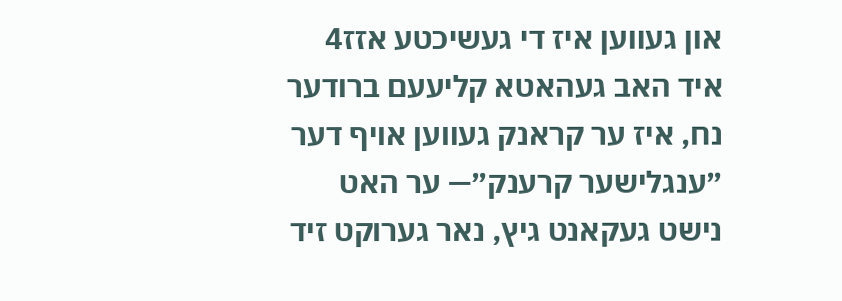און געװען איז די געשיכטע אזז4
איד האב געהאטא קליעעם ברודער נח, איז ער קראנק געװען אויף דער ״ענגלישער קרענק״— ער האט נישט געקאנט גיץ, נאר גערוקט זיד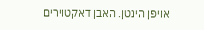אויפן הינטן. האבן דאקטוירים